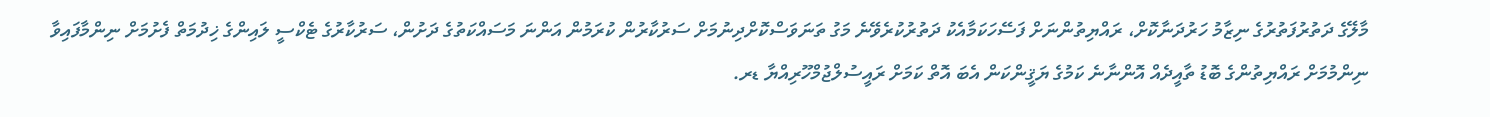މާލޭގެ ދަތުރުފަތުރުގެ ނިޒާމު ހަރުދަނާކޮށް، ރައްޔިތުންނަށް ފަސޭހަކަމާއެކު ދަތުރުކުރެވޭނެ މަގު ތަނަވަސްކޮށްދިނުމަށް ސަރުކާރުން ކުރަމުން އަންނަ މަސައްކަތުގެ ދަށުން، ސަރުކާރުގެ ޓެކްސީ ލައިންގެ ޚިދުމަތް ފެށުމަށް ނިންމާފައިވާ ނިންމުމަށް ރައްޔިތުންގެ ބޮޑު ތާއީދެއް އޮންނާނެ ކަމުގެ ޔަޤީންކަން އެބަ އޮތް ކަމަށް ރައީސުލްޖުމްހޫރިއްޔާ ޑރ.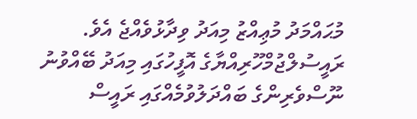މުޙައްމަދު މުޢިއްޒު މިއަދު ވިދާޅުވެއްޖެ އެވެ.
ރައީސުލްޖުމްހޫރިއްޔާގެ އޮފީހުގައި މިއަދު ބޭއްވުނު ނޫސްވެރިންގެ ބައްދަލުވުމެއްގައި ރައީސް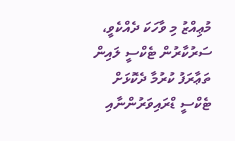މުޢިއްޒު މި ވާހަކަ ދެއްކެވީ، ސަރުކާރުން ޓެކްސީ ލައިން ތަޢާރަފު ކުރުމާ ދެކޮޅަށް ޓެކްސީ ޑްރައިވަރުންނާއި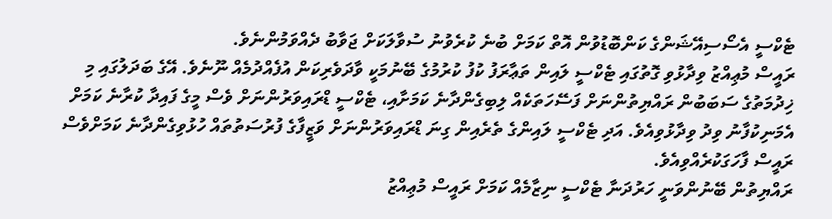ޓެކްސީ އެސޯސިއޭޝަންގެ ކަންބޮޑުވުން އޮތް ކަމަށް ބުނެ ކުރެވުނު ސުވާލަކަށް ޖަވާބު ދެއްވަމުންނެވެ.
ރައީސް މުޢިއްޒު ވިދާޅުވި ގޮތުގައި ޓެކްސީ ލައިން ތަޢާރަފު ކުފު ކުރުމުގެ ބޭނުމަކީ ވާދަވެރިކަން އުފެއްދުމެއް ނޫނެވެ. އޭގެ ބަދަލުގައި މި ޚިދުމަތުގެ ސަބަބުން ރައްޔިތުންނަށް ފަސޭހަތަކެއް ލިބިގެންދާނެ ކަމަށާއި، ޓެކްސީ ޑްރައިވަރުންނަށް ވެސް މީގެ ފައިދާ ކުރާނެ ކަމަށް އެމަނިކުފާނު ވިދު ވިދާޅުވިއެވެ. އަދި ޓެކްސީ ލައިންގެ ތެރެއިން ގިނަ ޑްރައިވަރުންނަށް ވަޒީފާގެ ފުރުސަތުތައް ހުޅުވިގެންދާނެ ކަމަށްވެސް ރައީސް ފާހަގަކުރެއްވިއެވެ.
ރައްޔިތުން ބޭނުންވަނީ ހަރުދަނާ ޓެކްސީ ނިޒާމެއް ކަމަށް ރައީސް މުޢިއްޒު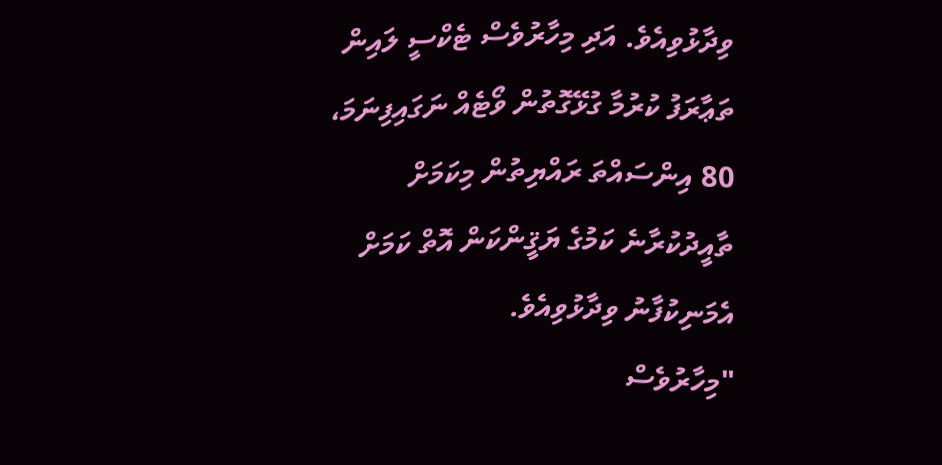ވިދާޅުވިއެވެ. އަދި މިހާރުވެސް ޓެކްސީ ލައިން ތަޢާރަފު ކުރުމާ ގުޅޭގޮތުން ވޯޓެއް ނަގައިފިނަމަ، 80 އިންސައްތަ ރައްޔިތުން މިކަމަށް ތާއީދުކުރާނެ ކަމުގެ ޔަޤީންކަން އޮތް ކަމަށް އެމަނިކުފާނު ވިދާޅުވިއެވެ.
"މިހާރުވެސް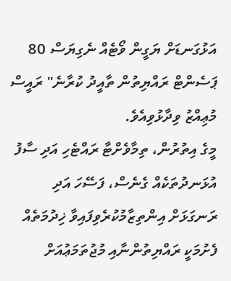އަޅުގަނޑަށް ޔަގީން ވޯޓެއް ނެގިޔަސް 80 ޕަސެންޓް ރައްޔިތުން ތާއީދު ކުރާނެ" ރައީސް މުޢިއްޒު ވިދާޅުވިއެވެ.
މީގެ އިތުރުން، ތިމާވެށްޓާ ރައްޓެހި އަދި ސާފު އުޅަނދުތަކެއް ގެނެސް، ފަސޭހަ އަދި ރަނގަޅަށް އިންތިޒާމުކުރެވިފައިވާ ޚިދުމަތެއް ފެށުމަކީ ރައްޔިތުންނާއި މުޖުތަމަޢުއަށް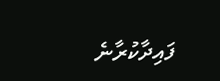ފައިދާކުރާނެ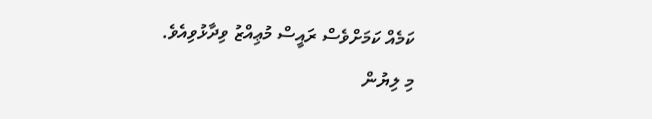ކަމެއް ކަމަށްވެސް ރައީސް މުޢިއްޒު ވިދާޅުވިއެވެ.
މި ލިޔުން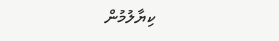ކިޔާލުމުން